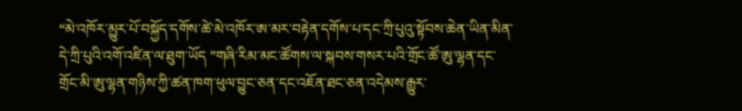“མེ་འཁོར་མྱུར་པོ་བསྐྱོད་དགོས་ཚེ་མེ་འཁོར་ཨ་མར་བརྟེན་དགོས་པ་དང་ཀྲི་པུའུ་སྟོབས་ཆེན་ཡིན་མིན་དེ་ཀྲི་པུའི་འགོ་འཛིན་ལ་ཐུག་ཡོད ”གཞི་རིམ་མང་ཚོགས་ལ་སྐབས་གསར་པའི་གྲོང་ཚོ་ཨུ་ལྷན་དང་གྲོང་མི་ཨུ་ལྷན་གཉིས་ཀྱི་ཚན་ཁག་ཕུལ་བྱུང་ཅན་དང་འཇོན་ཐང་ཅན་འདེམས་རྒྱུར་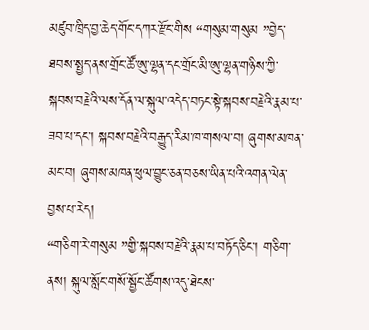མཛུབ་ཁྲིད་བྱ་ཆེད་གོང་དཀར་རྫོང་གིས “གསུམ་གསུམ ”བྱེད་ཐབས་སྤྱད་ནས་གྲོང་ཚོ་ཨུ་ལྷན་དང་གྲོང་མི་ཨུ་ལྷན་གཉིས་ཀྱི་སྐབས་བརྗེའི་ལས་དོན་ལ་སྐུལ་འདེད་བཏང་སྟེ་སྐབས་བརྗེའི་རྣམ་པ་ཟབ་པ་དང་། སྐབས་བརྗེའི་བརྒྱུད་རིམ་ཁ་གསལ་བ། ཞུགས་མཁན་མང་བ། ཞུགས་མཁན་ཕུལ་བྱུང་ཅན་བཅས་ཡིན་པའི་འགན་ལེན་བྱས་པ་རེད།
“གཅིག་རེ་གསུམ ”གྱི་སྐབས་བརྗེའི་རྣམ་པ་བཏོད་ཅིང་། གཅིག་ནས། སྐུལ་སློང་གསོ་སྦྱོང་ཚོགས་འདུ་ཐེངས་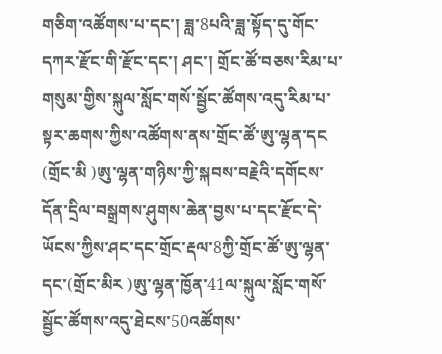གཅིག་འཚོགས་པ་དང་། ཟླ་8པའི་ཟླ་སྟོད་དུ་གོང་དཀར་རྫོང་གི་རྫོང་དང་། ཤང་། གྲོང་ཚོ་བཅས་རིམ་པ་གསུམ་གྱིས་སྐུལ་སློང་གསོ་སྦྱོང་ཚོགས་འདུ་རིམ་པ་སྟར་ཆགས་ཀྱིས་འཚོགས་ནས་གྲོང་ཚོ་ཨུ་ལྷན་དང (གྲོང་མི )ཨུ་ལྷན་གཉིས་ཀྱི་སྐབས་བརྗེའི་དགོངས་དོན་དྲིལ་བསྒྲགས་ཤུགས་ཆེན་བྱས་པ་དང་རྫོང་དེ་ཡོངས་ཀྱིས་ཤང་དང་གྲོང་རྡལ་8ཀྱི་གྲོང་ཚོ་ཨུ་ལྷན་དང་(གྲོང་མིར )ཨུ་ལྷན་ཁྱོན་41ལ་སྐུལ་སློང་གསོ་སྦྱོང་ཚོགས་འདུ་ཐེངས་50འཚོགས་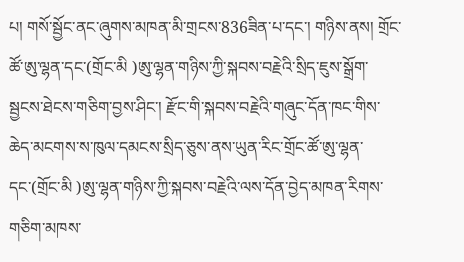པ། གསོ་སྦྱོང་ནང་ཞུགས་མཁན་མི་གྲངས་836ཟིན་པ་དང་། གཉིས་ནས། གྲོང་ཚོ་ཨུ་ལྷན་དང་(གྲོང་མི )ཨུ་ལྷན་གཉིས་ཀྱི་སྐབས་བརྗེའི་སྲིད་ཇུས་སྒྲོག་སྦྱངས་ཐེངས་གཅིག་བྱས་ཤིང་། རྫོང་གི་སྐབས་བརྗེའི་གཞུང་དོན་ཁང་གིས་ཆེད་མངགས་ས་ཁུལ་དམངས་སྲིད་ཅུས་ནས་ཡུན་རིང་གྲོང་ཚོ་ཨུ་ལྷན་དང་(གྲོང་མི )ཨུ་ལྷན་གཉིས་ཀྱི་སྐབས་བརྗེའི་ལས་དོན་བྱེད་མཁན་རིགས་གཅིག་མཁས་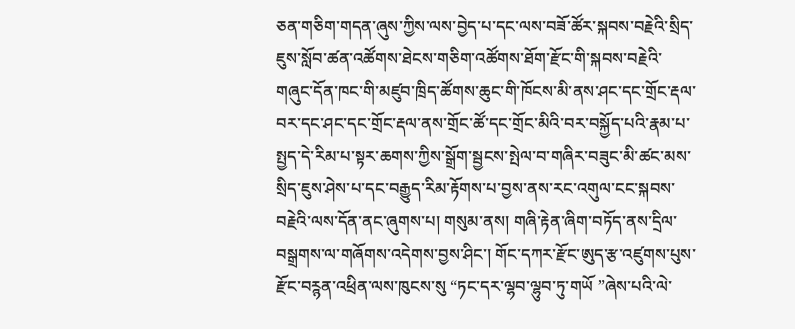ཅན་གཅིག་གདན་ཞུས་ཀྱིས་ལས་བྱེད་པ་དང་ལས་བཟོ་ཚོར་སྐབས་བརྗེའི་སྲིད་ཇུས་སློབ་ཚན་འཚོགས་ཐེངས་གཅིག་འཚོགས་ཐོག་རྫོང་གི་སྐབས་བརྗེའི་གཞུང་དོན་ཁང་གི་མཛུབ་ཁྲིད་ཚོགས་ཆུང་གི་ཁོངས་མི་ནས་ཤང་དང་གྲོང་རྡལ་བར་དང་ཤང་དང་གྲོང་རྡལ་ནས་གྲོང་ཚོ་དང་གྲོང་མིའི་བར་བསྐྱོད་པའི་རྣམ་པ་སྤྱད་དེ་རིམ་པ་སྟར་ཆགས་ཀྱིས་སྒྲོག་སྦྱངས་སྤེལ་བ་གཞིར་བཟུང་མི་ཚང་མས་སྲིད་ཇུས་ཤེས་པ་དང་བརྒྱུད་རིམ་རྟོགས་པ་བྱས་ནས་རང་འགུལ་ངང་སྐབས་བརྗེའི་ལས་དོན་ནང་ཞུགས་པ། གསུམ་ནས། གཞི་རྟེན་ཞིག་བཏོད་ནས་དྲིལ་བསྒྲགས་ལ་གཞོགས་འདེགས་བྱས་ཤིང་། གོང་དཀར་རྫོང་ཨུད་རྩ་འཛུགས་པུས་རྫོང་བཪྙན་འཕྲིན་ལས་ཁུངས་སུ “ཏང་དར་ལྷབ་ལྷུབ་ཏུ་གཡོ ”ཞེས་པའི་ལེ་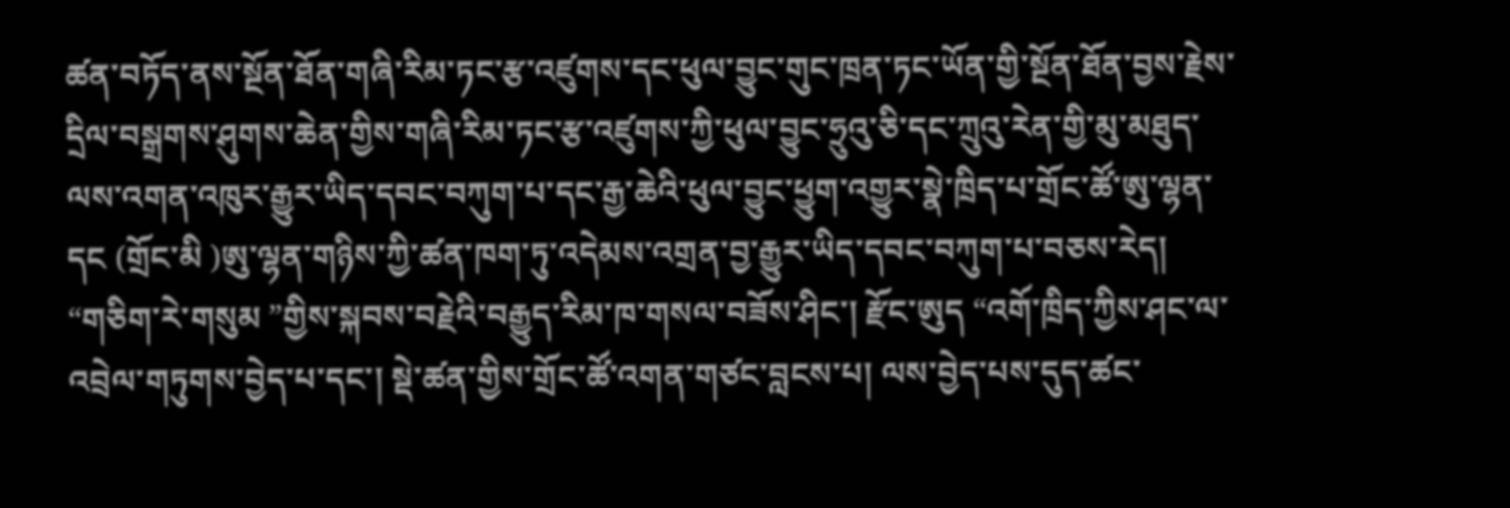ཚན་བཏོད་ནས་སྔོན་ཐོན་གཞི་རིམ་ཏང་རྩ་འཛུགས་དང་ཕུལ་བྱུང་གུང་ཁྲན་ཏང་ཡོན་གྱི་སྔོན་ཐོན་བྱས་རྗེས་དྲིལ་བསྒྲགས་ཤུགས་ཆེན་གྱིས་གཞི་རིམ་ཏང་རྩ་འཛུགས་ཀྱི་ཕུལ་བྱུང་ཧྲུའུ་ཅི་དང་ཀྲུའུ་རེན་གྱི་མུ་མཐུད་ལས་འགན་འཁུར་རྒྱུར་ཡིད་དབང་བཀུག་པ་དང་རྒྱ་ཆེའི་ཕུལ་བྱུང་ཕྱུག་འགྱུར་སྣེ་ཁྲིད་པ་གྲོང་ཚོ་ཨུ་ལྷན་དང (གྲོང་མི )ཨུ་ལྷན་གཉིས་ཀྱི་ཚན་ཁག་ཏུ་འདེམས་འགྲན་བྱ་རྒྱུར་ཡིད་དབང་བཀུག་པ་བཅས་རེད།
“གཅིག་རེ་གསུམ ”གྱིས་སྐབས་བརྗེའི་བརྒྱུད་རིམ་ཁ་གསལ་བཟོས་ཤིང་། རྫོང་ཨུད “འགོ་ཁྲིད་ཀྱིས་ཤང་ལ་འབྲེལ་གཏུགས་བྱེད་པ་དང་། སྡེ་ཚན་གྱིས་གྲོང་ཚོ་འགན་གཙང་བླངས་པ། ལས་བྱེད་པས་དུད་ཚང་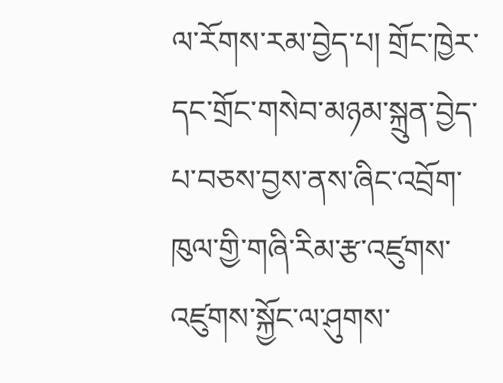ལ་རོགས་རམ་བྱེད་པ། གྲོང་ཁྱེར་དང་གྲོང་གསེབ་མཉམ་སྐྲུན་བྱེད་པ་བཅས་བྱས་ནས་ཞིང་འབྲོག་ཁུལ་གྱི་གཞི་རིམ་རྩ་འཛུགས་འཛུགས་སྐྱོང་ལ་ཤུགས་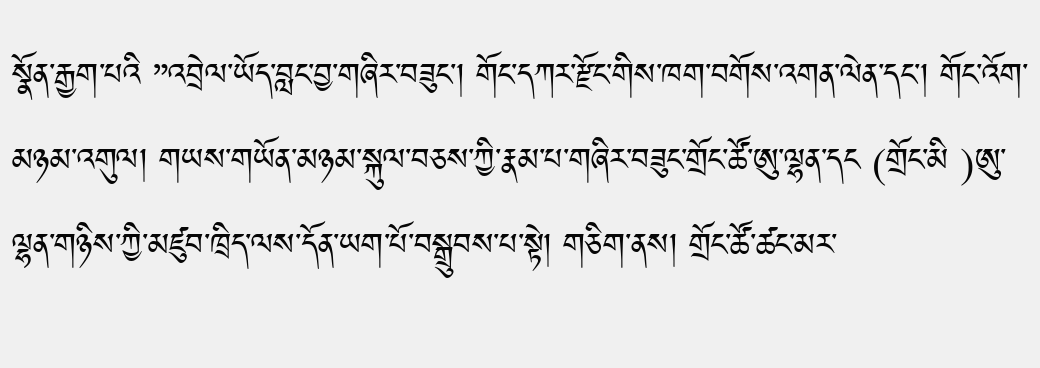སྣོན་རྒྱག་པའི ”འབྲེལ་ཡོད་བླང་བྱ་གཞིར་བཟུང་། གོང་དཀར་རྫོང་གིས་ཁག་བགོས་འགན་ལེན་དང་། གོང་འོག་མཉམ་འགུལ། གཡས་གཡོན་མཉམ་སྐུལ་བཅས་ཀྱི་རྣམ་པ་གཞིར་བཟུང་གྲོང་ཚོ་ཨུ་ལྷན་དང (གྲོང་མི )ཨུ་ལྷན་གཉིས་ཀྱི་མཛུབ་ཁྲིད་ལས་དོན་ཡག་པོ་བསྒྲུབས་པ་སྟེ། གཅིག་ནས། གྲོང་ཚོ་ཚང་མར་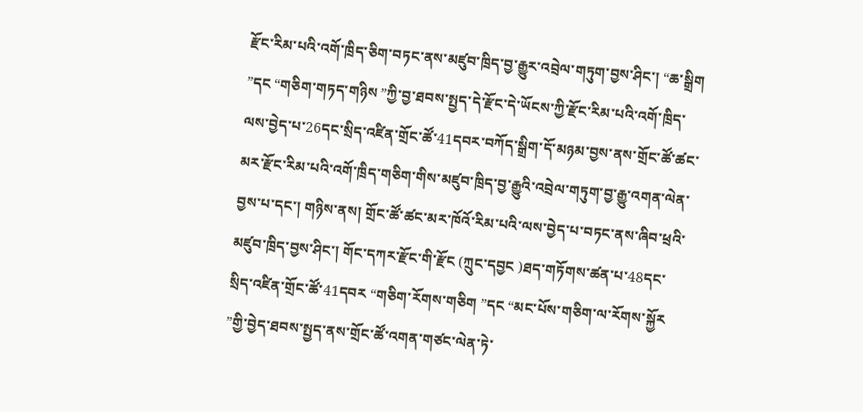རྫོང་རིམ་པའི་འགོ་ཁྲིད་ཅིག་བཏང་ནས་མཛུབ་ཁྲིད་བྱ་རྒྱུར་འབྲེལ་གཏུག་བྱས་ཤིང་། “ཆ་སྒྲིག ”དང “གཅིག་གཏད་གཉིས ”ཀྱི་བྱ་ཐབས་སྤྱད་དེ་རྫོང་དེ་ཡོངས་ཀྱི་རྫོང་རིམ་པའི་འགོ་ཁྲིད་ལས་བྱེད་པ་26དང་སྲིད་འཛིན་གྲོང་ཚོ་41དབར་བཀོད་སྒྲིག་དོ་མཉམ་བྱས་ནས་གྲོང་ཚོ་ཚང་མར་རྫོང་རིམ་པའི་འགོ་ཁྲིད་གཅིག་གིས་མཛུབ་ཁྲིད་བྱ་རྒྱུའི་འབྲེལ་གཏུག་བྱ་རྒྱུ་འགན་ལེན་བྱས་པ་དང་། གཉིས་ནས། གྲོང་ཚོ་ཚང་མར་ཁོའོ་རིམ་པའི་ལས་བྱེད་པ་བཏང་ནས་ཞིབ་ཕྲའི་མཛུབ་ཁྲིད་བྱས་ཤིང་། གོང་དཀར་རྫོང་གི་རྫོང (ཀྲུང་དབྱང )ཐད་གཏོགས་ཚན་པ་48དང་སྲིད་འཛིན་གྲོང་ཚོ་41དབར “གཅིག་རོགས་གཅིག ”དང “མང་པོས་གཅིག་ལ་རོགས་སྐྱོར ”གྱི་བྱེད་ཐབས་སྤྱད་ནས་གྲོང་ཚོ་འགན་གཙང་ལེན་ཏེ་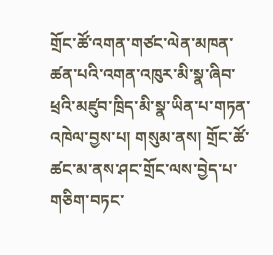གྲོང་ཚོ་འགན་གཙང་ལེན་མཁན་ཚན་པའི་འགན་འཁུར་མི་སྣ་ཞིབ་ཕྲའི་མཛུབ་ཁྲིད་མི་སྣ་ཡིན་པ་གཏན་འཁེལ་བྱས་པ། གསུམ་ནས། གྲོང་ཚོ་ཚང་མ་ནས་ཤང་གྲོང་ལས་བྱེད་པ་གཅིག་བཏང་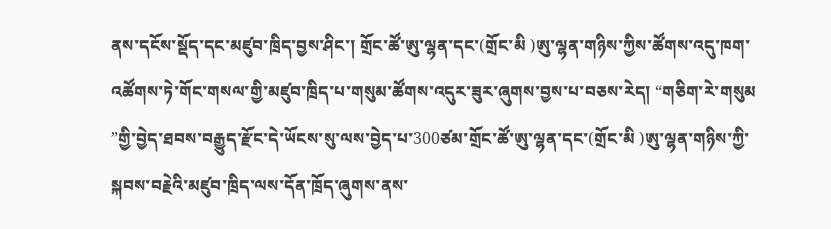ནས་དངོས་སྡོད་དང་མཛུབ་ཁྲིད་བྱས་ཤིང་། གྲོང་ཚོ་ཨུ་ལྷན་དང་(གྲོང་མི )ཨུ་ལྷན་གཉིས་ཀྱིས་ཚོགས་འདུ་ཁག་འཚོགས་ཏེ་གོང་གསལ་གྱི་མཛུབ་ཁྲིད་པ་གསུམ་ཚོགས་འདུར་ཟུར་ཞུགས་བྱས་པ་བཅས་རེད། “གཅིག་རེ་གསུམ ”གྱི་བྱེད་ཐབས་བརྒྱུད་རྫོང་དེ་ཡོངས་སུ་ལས་བྱེད་པ་300ཙམ་གྲོང་ཚོ་ཨུ་ལྷན་དང་(གྲོང་མི )ཨུ་ལྷན་གཉིས་ཀྱི་སྐབས་བརྗེའི་མཛུབ་ཁྲིད་ལས་དོན་ཁྲོད་ཞུགས་ནས་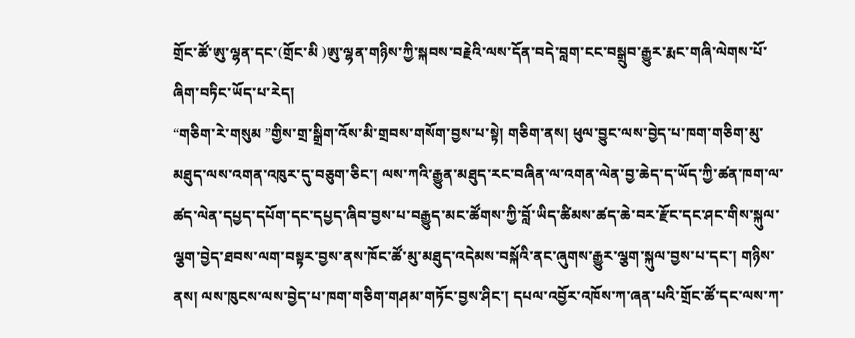གྲོང་ཚོ་ཨུ་ལྷན་དང་(གྲོང་མི )ཨུ་ལྷན་གཉིས་ཀྱི་སྐབས་བརྗེའི་ལས་དོན་བདེ་བླག་ངང་བསྒྲུབ་རྒྱུར་རྨང་གཞི་ལེགས་པོ་ཞིག་བཏིང་ཡོད་པ་རེད།
“གཅིག་རེ་གསུམ ”གྱིས་གྲ་སྒྲིག་འོས་མི་གྲབས་གསོག་བྱས་པ་སྟེ། གཅིག་ནས། ཕུལ་བྱུང་ལས་བྱེད་པ་ཁག་གཅིག་མུ་མཐུད་ལས་འགན་འཁུར་དུ་བཅུག་ཅིང་། ལས་ཀའི་རྒྱུན་མཐུད་རང་བཞིན་ལ་འགན་ལེན་བྱ་ཆེད་ད་ཡོད་ཀྱི་ཚན་ཁག་ལ་ཚད་ལེན་དཔྱད་དཔོག་དང་དཔྱད་ཞིབ་བྱས་པ་བརྒྱུད་མང་ཚོགས་ཀྱི་བློ་ཡིད་ཚིམས་ཚད་ཆེ་བར་རྫོང་དང་ཤང་གིས་སྐུལ་ལྕག་བྱེད་ཐབས་ལག་བསྟར་བྱས་ནས་ཁོང་ཚོ་མུ་མཐུད་འདེམས་བསྐོའི་ནང་ཞུགས་རྒྱུར་ལྕག་སྐུལ་བྱས་པ་དང་། གཉིས་ནས། ལས་ཁུངས་ལས་བྱེད་པ་ཁག་གཅིག་གཤམ་གཏོང་བྱས་ཤིང་། དཔལ་འབྱོར་འཁོས་ཀ་ཞན་པའི་གྲོང་ཚོ་དང་ལས་ཀ་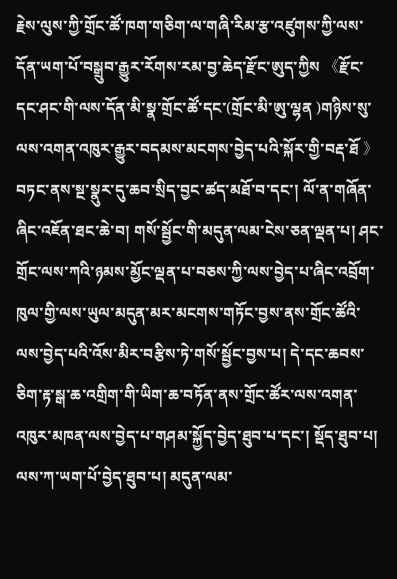རྗེས་ལུས་ཀྱི་གྲོང་ཚོ་ཁག་གཅིག་ལ་གཞི་རིམ་རྩ་འཛུགས་ཀྱི་ལས་དོན་ཡག་པོ་བསྒྲུབ་རྒྱུར་རོགས་རམ་བྱ་ཆེད་རྫོང་ཨུད་ཀྱིས 《རྫོང་དང་ཤང་གི་ལས་དོན་མི་སྣ་གྲོང་ཚོ་དང་(གྲོང་མི་ཨུ་ལྷན )གཉིས་སུ་ལས་འགན་འཁུར་རྒྱུར་བདམས་མངགས་བྱེད་པའི་སྐོར་གྱི་བརྡ་ཐོ 》བཏང་ནས་སྔ་སྣུར་དུ་ཆབ་སྲིད་བྱང་ཚད་མཐོ་བ་དང་། ལོ་ན་གཞོན་ཞིང་འཇོན་ཐང་ཆེ་བ། གསོ་སྦྱོང་གི་མདུན་ལམ་ངེས་ཅན་ལྡན་པ། ཤང་གྲོང་ལས་ཀའི་ཉམས་མྱོང་ལྡན་པ་བཅས་ཀྱི་ལས་བྱེད་པ་ཞིང་འབྲོག་ཁུལ་གྱི་ལས་ཡུལ་མདུན་མར་མངགས་གཏོང་བྱས་ནས་གྲོང་ཚོའི་ལས་བྱེད་པའི་འོས་མིར་བརྩིས་ཏེ་གསོ་སྦྱོང་བྱས་པ། དེ་དང་ཆབས་ཅིག་རྟ་སྒ་ཆ་འགྲིག་གི་ཡིག་ཆ་བཏོན་ནས་གྲོང་ཚོར་ལས་འགན་འཁུར་མཁན་ལས་བྱེད་པ་གཤམ་སྐྱོད་བྱེད་ཐུབ་པ་དང་། སྡོད་ཐུབ་པ། ལས་ཀ་ཡག་པོ་བྱེད་ཐུབ་པ། མདུན་ལམ་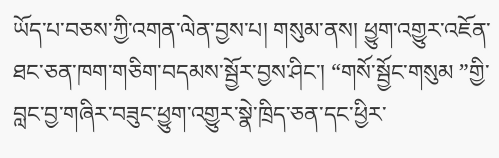ཡོད་པ་བཅས་ཀྱི་འགན་ལེན་བྱས་པ། གསུམ་ནས། ཕྱུག་འགྱུར་འཇོན་ཐང་ཅན་ཁག་གཅིག་བདམས་སྦྱོར་བྱས་ཤིང་། “གསོ་སྦྱོང་གསུམ ”གྱི་བླང་བྱ་གཞིར་བཟུང་ཕྱུག་འགྱུར་སྣེ་ཁྲིད་ཅན་དང་ཕྱིར་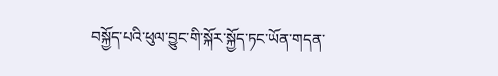བསྐྱོད་པའི་ཕུལ་བྱུང་གི་སྐོར་སྐྱོད་ཏང་ཡོན་གདན་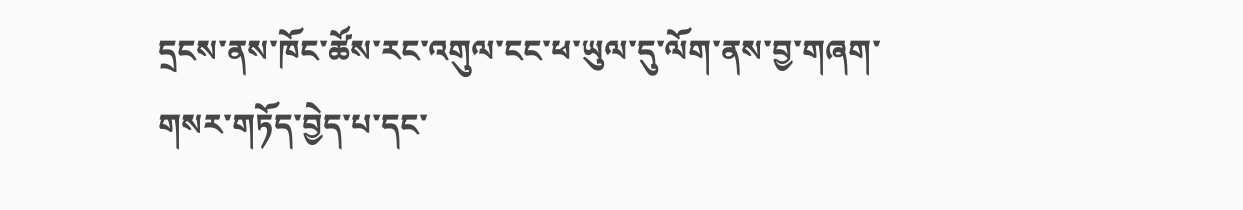དྲངས་ནས་ཁོང་ཚོས་རང་འགུལ་ངང་ཕ་ཡུལ་དུ་ལོག་ནས་བྱ་གཞག་གསར་གཏོད་བྱེད་པ་དང་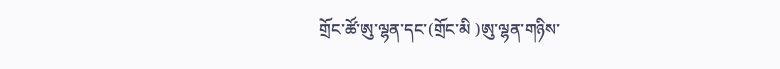གྲོང་ཚོ་ཨུ་ལྷན་དང་(གྲོང་མི )ཨུ་ལྷན་གཉིས་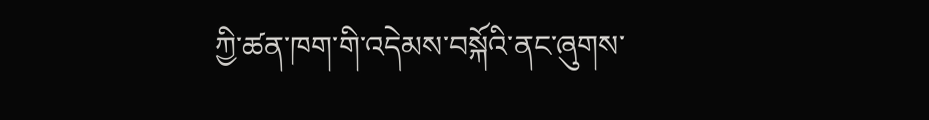ཀྱི་ཚན་ཁག་གི་འདེམས་བསྐོའི་ནང་ཞུགས་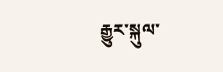རྒྱུར་སྐུལ་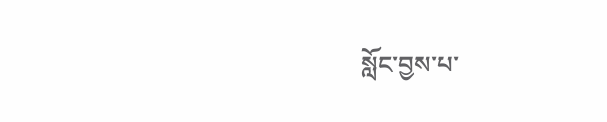སློང་བྱས་པ་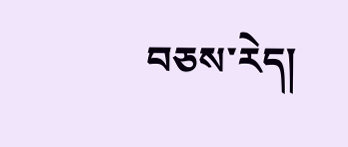བཅས་རེད།